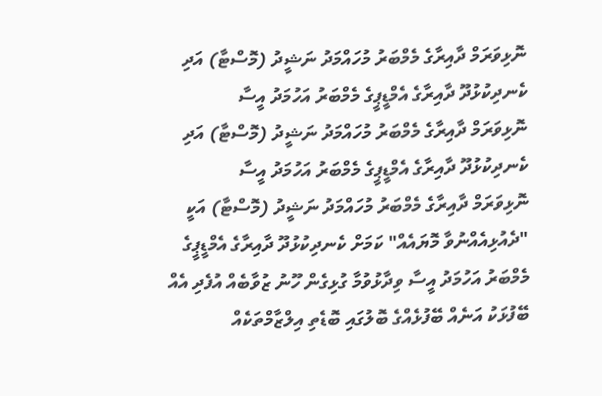ނޮޅިވަރަމް ދާއިރާގެ މެމްބަރު މުހައްމަދު ނަޝީދު (މޮސްޓާ) އަދި ކެނދިކުޅުދޫ ދާއިރާގެ އެމްޑީޕީގެ މެމްބަރު އަހުމަދު އީސާ
ނޮޅިވަރަމް ދާއިރާގެ މެމްބަރު މުހައްމަދު ނަޝީދު (މޮސްޓާ) އަދި ކެނދިކުޅުދޫ ދާއިރާގެ އެމްޑީޕީގެ މެމްބަރު އަހުމަދު އީސާ
ނޮޅިވަރަމް ދާއިރާގެ މެމްބަރު މުހައްމަދު ނަޝީދު (މޮސްޓާ) އަކީ "ދެއުޅިއެއްނުވާ މޮޔައެއް" ކަމަށް ކެނދިކުޅުދޫ ދާއިރާގެ އެމްޑީޕީގެ މެމްބަރު އަހުމަދު އީސާ ވިދާޅުވުމާ ގުޅިގެން ހޫނު ޒުވާބެއް އުފެދި އެއް ބޭފުޅަކު އަނެއް ބޭފުޅެއްގެ ބޮލުގައި ބޮޑެތި އިލްޒާމްތަކެއް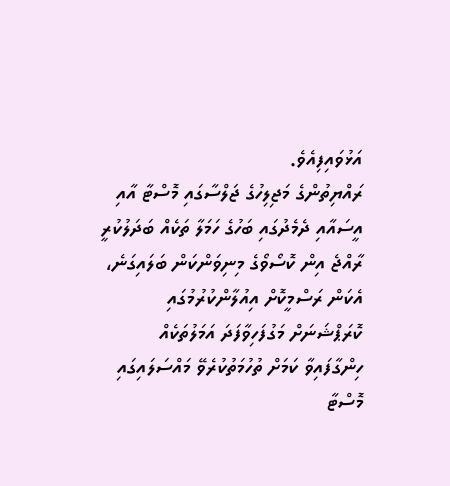އަޅުވައިފިއެވެ.
ރައްޔިތުންގެ މަޖިލިހުގެ ޖަލްސާގައި މޮސްޓާ އާއި އީސައާއި ދެމެދުގައި ބަހުގެ ހަމަލާ ތަކެއް ބަދަލުކުރީ ރާއްޖެ އިން ކޮސޯވޯގެ މިނިވަންކަން ބަލައިގަނެ، އެކަން ރަސްމީކޮށް އިއުލާންކުރުމުގައި ކޮރަޕްޝަނަށް މަގުފަހިވާފަދަ އަމަލުތަކެއް ހިންގާފައިވާ ކަމަށް ތުހުމަތުކުރެވޭ މައްސަލައިގައި މޮސްޓާ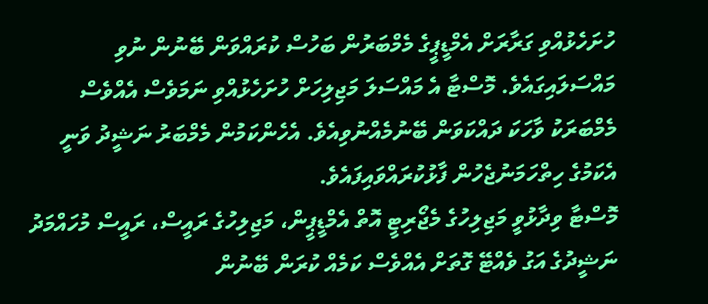ހުށަހެޅުއްވި ގަރާރަށް އެމްޑީޕީގެ މެމްބަރުން ބަހުސް ކުރައްވަން ބޭނުން ނުވި މައްސަލައިގައެވެ. މޮސްޓާ އެ މައްސަލަ މަޖިލިހަށް ހުށަހެޅުއްވި ނަމަވެސް އެއްވެސް މެމްބަރަކު ވާހަކަ ދައްކަވަން ބޭނުމެއްނުވިއެވެ. އެހެންކަމުން މެމްބަރު ނަޝީދު ވަނީ އެކަމުގެ ހިތްހަމަނުޖެހުން ފާޅުކުރައްވައިފައެވެ.
މޮސްޓާ ވިދާޅުވީ މަޖިލިހުގެ މެޖޯރިޓީ އޮތް އެމްޑީޕީން، މަޖިލިހުގެ ރައީސް، ރައީސް މުހައްމަދު ނަޝީދުގެ އަގު ވެއްޓޭ ގޮތަށް އެއްވެސް ކަމެއް ކުރަން ބޭނުން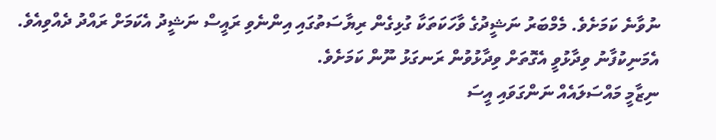ނުވާނެ ކަމަށެވެ. މެމްބަރު ނަޝީދުގެ ވާހަކަތަކާ ގުޅިގެން ރިޔާސަތުގައި އިންނެވި ރައީސް ނަޝީދު އެކަމަށް ރައްދު ދެއްވިއެވެ. އެމަނިކުފާނު ވިދާޅުވީ އެގޮތަށް ވިދާޅުވުން ރަނގަޅު ނޫން ކަމަށެވެ.
ނިޒާމީ މައްސަލައެއް ނަންގަވައި އީސަ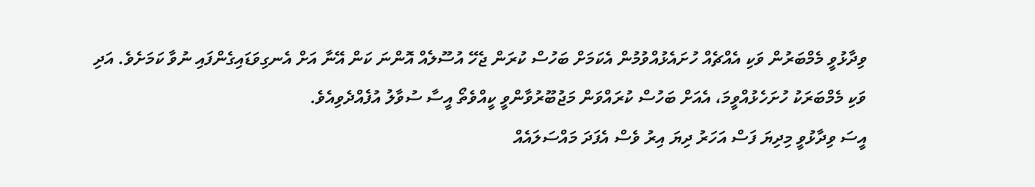ވިދާޅުވީ މެމްބަރުން ވަކި އެއްޗެއް ހުށައެޅުއްވުމުން އެކަމަށް ބަހުސް ކުރަން ޖެހޭ އުސޫލެއް އޮންނަ ކަން އޭނާ އަށް އެނގިވަޑައިގެންފައި ނުވާ ކަމަށެވެ. އަދި ވަކި މެމްބަރަކު ހުށަހެޅުއްވީމަ، އެއަށް ބަހުސް ކުރައްވަން މަޖުބޫރުވާންވީ ކީއްވެތޯ އީސާ ސުވާލު އުފެއްދެވިއެވެ.
އީސަ ވިދާޅުވީ މިދިޔަ ފަސް އަހަރު ދިޔަ އިރު ވެސް އެފަދަ މައްސަލައެއް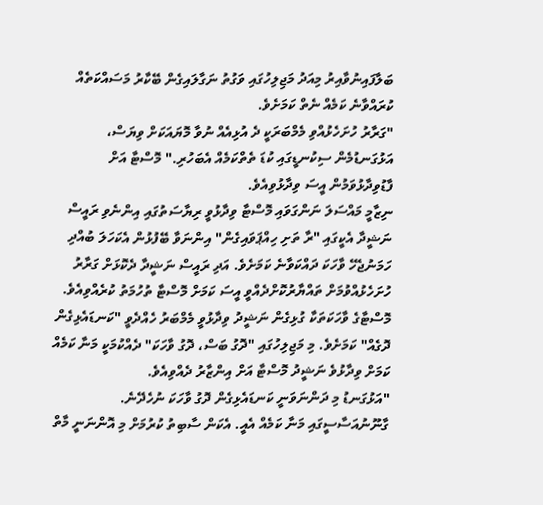ބަލާފައިނުވާއިރު މިއަދު މަޖިލިހުގައި ވަގުތު ނަގާލައިގެން ބޭކާރު މަސައްކަތެއް ކުރައްވާނެ ކަމެއް ނެތް ކަމަށެވެ.
"ގަރާރު ހުށަހެޅުއްވި މެމްބަރަކީ ދެ އުޅިއެއް ނުވާ މޮޔައަކަށް ވިޔަސް، އަޅުގަނޑުމެން ސިކުނޑީގައި ކުޑަ ތެތްކަމެއް އެބަހުރި." މޮސްޓާ އަށް ފާޑުވިދާޅުވަމުން އީސަ ވިދާޅުވިއެވެ.
ނިޒާމީ މައްސަލަ ނަންގަވައި މޮސްޓާ ވިދާޅުވީ ރިޔާސަތުގައި އިންނެވި ރައީސް ނަޝީދާ އެކީގައި "ރާ ތަށި ހިއްޕަވައިގެން" އިންނަވާ ބޭފުޅުން އެކަހަލަ ބުއްދި ހަމަނުޖެހޭ ވާހަކަ ދައްކަވާނެ ކަމަށެވެ. އަދި ރައީސް ނަޝީދާ ދެކޮޅަށް ގަރާރު ހުށަހެޅުއްވުމަށް ތައްޔާރުކޮށްދެއްވީ އީސަ ކަމަށް މޮސްޓާ ތުހުމަތު ކުރެއްވިއެވެ.
މޮސްޓާގެ ވާހަކަތަކާ ގުޅިގެން ނަޝީދު ވިދާޅުވީ މެމްބަރު ހެއްދެވީ "ކަނޑައެޅިގެން ދޮގެއް" ކަމަށެވެ. މި މަޖިލިހުގައި "ދޮގު ބަސް، ދޮގު ވާހަކަ" ދެއްކުމަކީ މަނާ ކަމެއް ކަމަށް ވިދާޅުވެ ނަޝީދު މޮސްޓާ އަށް އިންޒާރު ދެއްވިއެވެ.
"އަޅުގަނޑު މި ދަންނަވަނީ ކަނޑައެޅިގެން ދޮގު ވާހަކަ ނުހެދޭނެ. ގާނޫނުއަސާސީގައި މަނާ ކަމެއް އެއީ. އެކަން ސާބިތު ކުރުމަށް މި އޮންނަނީ މާތް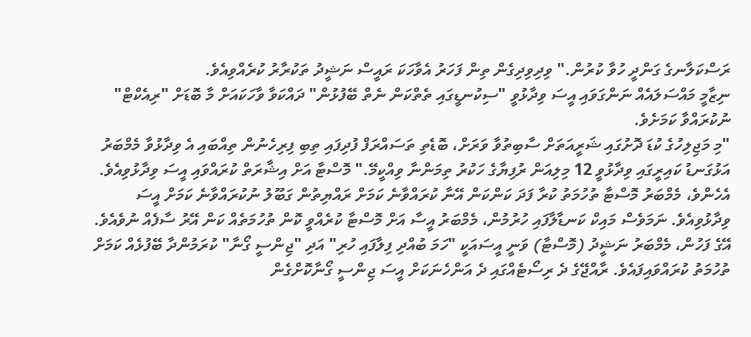ރަސްކަލާނގެ ގަންދީ ހުވާ ކުރުން." ވިދިވިދިގެން ތިން ފަހަރު އެވާހަކަ ރައީސް ނަޝީދު ތަކުރާރު ކުރެއްވިއެވެ.
ނިޒާމީ މައްސަލައެއް ނަންގަވައި އީސަ ވިދާޅުވީ "ސިކުނޑީގައި ތެތްކަން ނެތް ބޭފުޅުން" ދައްކަވާ ވާހަކައަށް މާ ބޮޑަށް "ރިއެކްޓް" ނުކުރައްވާ ކަމަށެވެ.
"މި މަޖިލިހުގެ ކުޑަ ދޮށުގައި ޝަރީއަތަށް ސާބިތުވާ ވަރަށް، ބޮޑެތި ތަސައްރަފް ފުދިފައި ތިބި ފިރިހެނުން ތިއްބައި އެ ވިދާޅުވާ މެމްބަރު އަޅުގަނޑު ކައިރީގައި ވިދާޅުވީ 12 މިލިއަން ރުފިޔާގެ ހަކުރު ތިމަންނާ ވިއްކީމޭ." މޮސްޓާ އަށް އިޝާރަތް ކުރައްވައި އީސަ ވިދާޅުވިއެވެ.
އެހެންވެ، މެމްބަރު މޮސްޓާ ތުހުމަތު ކުރާ ފަދަ ކަންކަން އޭނާ ކުރައްވާނެ ކަމަށް ރައްޔިތުން ގަބޫލު ނުކުރައްވާނެ ކަމަށް އީސަ ވިދާޅުވިއެވެ. ނަމަވެސް މައިކް ކަނޑާލާފައި ހުރުމުން، މެމްބަރު އީސާ އަށް މޮސްޓާ ކުރެއްވީ ކޮން ތުހުމަތެއް ކަން އޭރު ސާފެއް ނުވެއެވެ.
އޭގެ ފަހުން، މެމްބަރު ނަޝީދު (މޮސްޓާ) ވަނީ އީސައަކީ "ހަމަ ބުއްދި ފިލާފައި ހުރި" އަދި "ޖިންސީ ގޯނާ" ކުރަމުންދާ ބޭފުޅެއް ކަމަށް ތުހުމަތު ކުރައްވައިފައެވެ. ރާއްޖޭގެ ދެ ރިސޯޓެއްގައި ދެ އަންހެނަކަށް އީސަ ޖިންސީ ގޯނާކޮށްގެން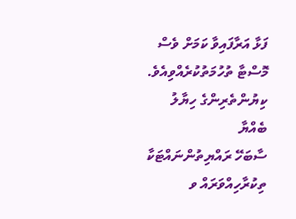ފަޅާ އަރާފައިވާ ކަމަށް ވެސް މޮސްޓާ ތުހުމަތުކުރެއްވިއެވެ.
ކިޔުންތެރިންގެ ހިޔާލު
ބެއްޔާ
ސާބަހޭ ރައްޔިތުންނައްޓަކާ ތިކުރާހިއްވަރައް ވ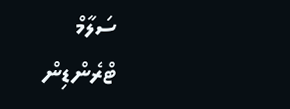ސަލާމް
ޓްރެންޑިން